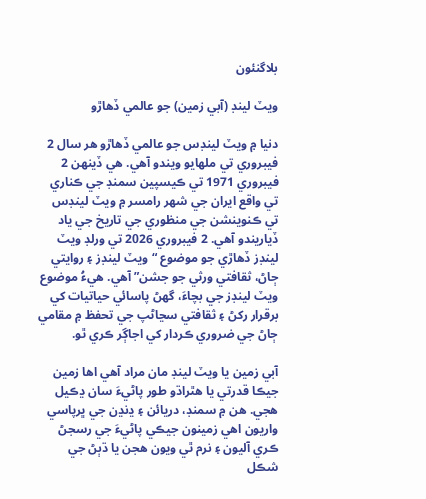بلاگنئون

ويٽ لينڊ (آبي زمين) جو عالمي ڏهاڙو

دنيا ۾ ويٽ لينڊس جو عالمي ڏھاڙو هر سال 2 فيبروري تي ملهايو ويندو آهي. هي ڏينهن 2 فيبروري 1971 تي ڪيسپين سمنڊ جي ڪناري تي واقع ايران جي شهر رامسر ۾ ويٽ لينڊس تي ڪنوينشن جي منظوري جي تاريخ جي ياد ڏياريندو آهي. 2 فيبروري 2026 تي ورلڊ ويٽ لينڊز ڏھاڙي جو موضوع “ويٽ لينڊز ۽ روايتي ڄاڻ، ثقافتي ورثي جو جشن” آهي. هيءُ موضوع ويٽ لينڊز جي بچاءَ، گهڻ پاسائي حياتيات کي برقرار رکڻ ۽ ثقافتي سڃاڻپ جي تحفظ ۾ مقامي ڄاڻ جي ضروري ڪردار کي اجاڳر ڪري ٿو.

آبي زمين يا ويٽ لينڊ مان مراد آھي اھا زمين جيڪا قدرتي يا هٿراڌو طور پاڻيءَ سان ڍڪيل ھجي. ھن ۾ سمنڊ، دريائن ۽ ڍنڍن جي ڀرپاسي واريون اھي زمينون جيڪي پاڻيءَ جي رسجڻ ڪري آليون ۽ نرم ٿي ويون ھجن يا ڌٻڻ جي شڪل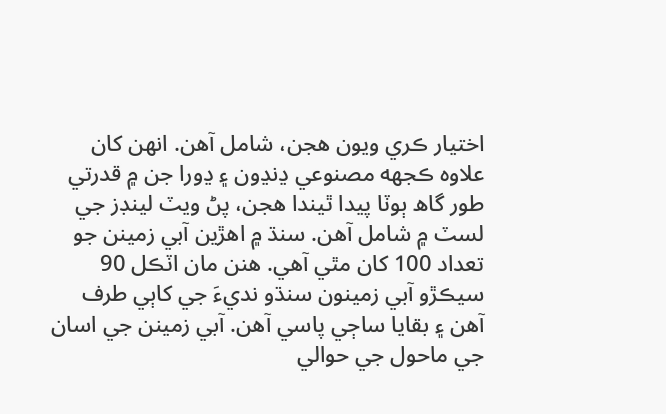اختيار ڪري ويون ھجن، شامل آھن. انهن کان علاوه ڪجھه مصنوعي ڍنڍون ۽ ڍورا جن ۾ قدرتي طور گاھ ٻوٽا پيدا ٿيندا ھجن، پڻ ويٽ لينڊز جي لسٽ ۾ شامل آھن. سنڌ ۾ اھڙين آبي زمينن جو تعداد 100 کان مٿي آھي. ھنن مان اٽڪل 90 سيڪڙو آبي زمينون سنڌو نديءَ جي کاٻي طرف آھن ۽ بقايا ساڄي پاسي آھن. آبي زمينن جي اسان جي ماحول جي حوالي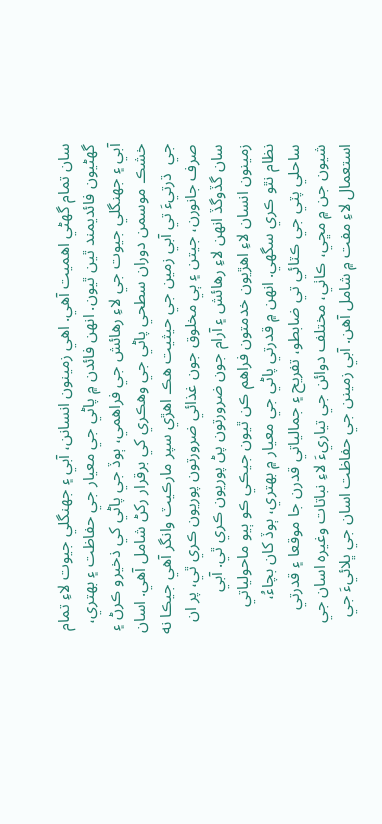سان تمام گھڻي اھميت آھي. اھي زمينون انسانن، آبي ۽ جهنگلي جيوت لاءِ تمام گھڻيون فائديمند ٿين ٿيون. انهن فائدن ۾ پاڻي جي معيار جي حفاظت ۽ بهتري، آبي ۽ جهنگلي جيوت جي لاءِ رهائش جي فراهمي، ٻوڏ جي پاڻي کي ذخيرو ڪرڻ ۽ خشڪ موسمن دوران سطحي پاڻي جي وهڪري کي برقرار رکڻ شامل آهي. اسان جي  ڌرتيءَ تي آبي زمين جي حيثيت ھڪ اھڙي سپر مارڪيٽ وانگر آھي جيڪا نه صرف جانورن، جيتن ۽ ٻي مخلوق جون غذائي ضرورتون پوريون ڪري ٿي، پر ان سان گڏوگڏ انھن لاءِ رھائش ۽ آرام جون ضرورتون پڻ پوريون ڪري ٿي. آبي زمينون انسان لاءِ اهڙيون خدمتون فراهم ڪن ٿيون جيڪي ڪو ٻيو ماحولياتي نظام نٿو ڪري سگهي. انهن ۾ قدرتي پاڻي جي معيار ۾ بهتري، ٻوڏ کان بچاءُ، ساحلي پٽي جي ڪٽائي تي ضابطو، تفريح ۽ جمالياتي قدرن جا موقعا ۽ قدرتي شيون جن ۾ مڇي، ڪاٺي، مختلف دوائن جي تياريءَ لاءِ نباتات وغيره اسان جي استعمال لاءِ مفت ۾ شامل آهن. آبي زمينن جي حفاظت اسان جي ڀلائيءَ جي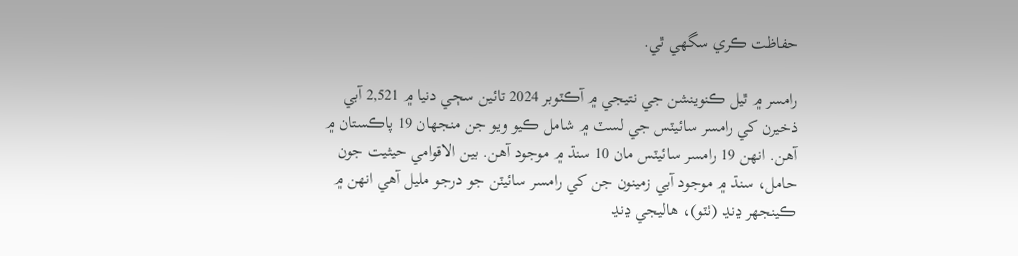حفاظت ڪري سگهي ٿي.

رامسر ۾ ٿيل ڪنوينشن جي نتيجي ۾ آڪٽوبر 2024 تائين سڄي دنيا ۾ 2,521 آبي ذخيرن کي رامسر سائيٽس جي لسٽ ۾ شامل ڪيو ويو جن منجھان 19 پاڪستان ۾ آھن. انھن 19 رامسر سائيٽس مان 10 سنڌ ۾ موجود آھن. بين الاقوامي حيثيت جون حامل، سنڌ ۾ موجود آبي زمينون جن کي رامسر سائيٽن جو درجو مليل آهي انھن ۾ ڪينجھر ڍنڍ (ٺٽو)، ھاليجي ڍنڍ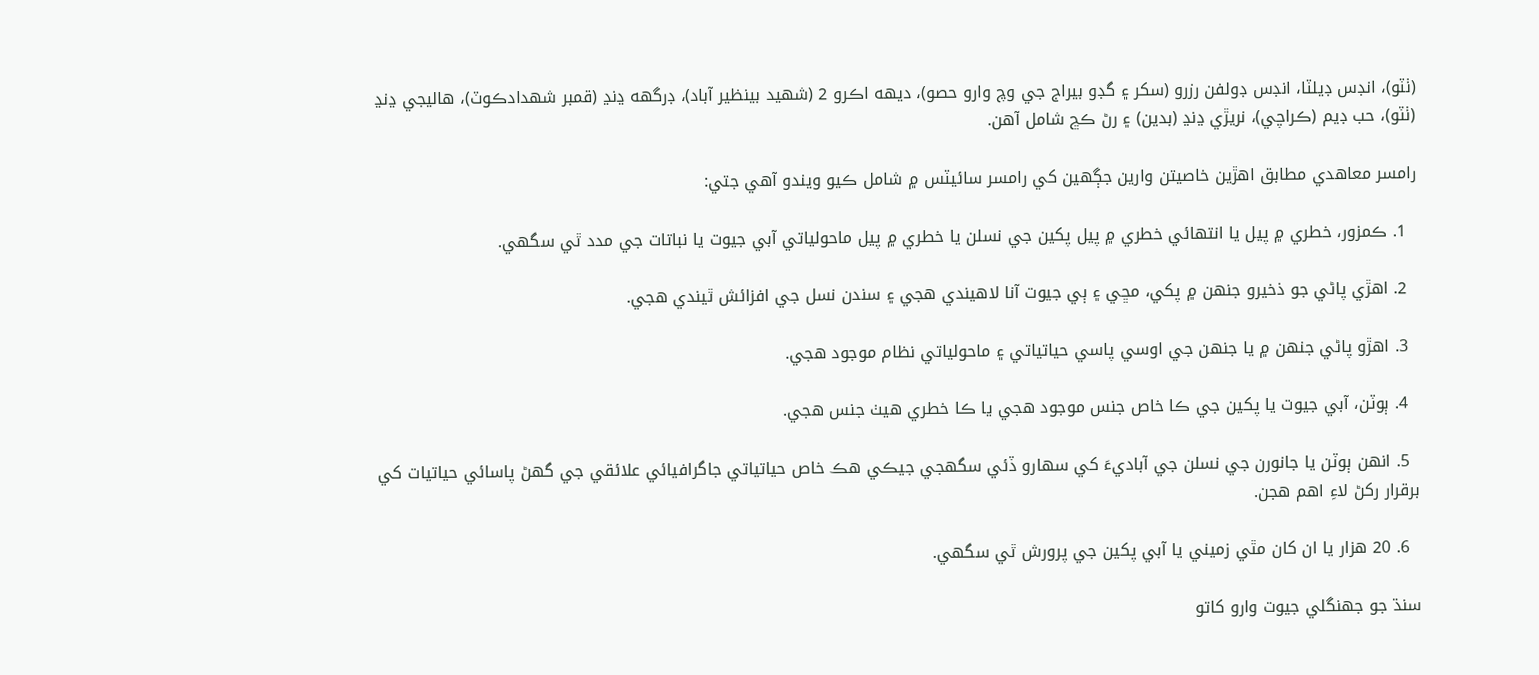(ٺٽو)، انڊس ڊيلٽا، انڊس ڊولفن رزرو (سکر ۽ گڊو بيراج جي وچ وارو حصو)، ديھه اڪرو 2 (شهيد بينظير آباد)، ڊرگھه ڍنڍ (قمبر شھدادڪوٽ)، ھاليجي ڍنڍ (ٺٽو)، حب ڊيم (ڪراچي)، نريڙي ڍنڍ (بدين) ۽ رڻ ڪڇ شامل آھن.

رامسر معاھدي مطابق اھڙين خاصيتن وارين جڳھين کي رامسر سائيٽس ۾ شامل ڪيو ويندو آھي جتي:

  1. ڪمزور، خطري ۾ پيل يا انتهائي خطري ۾ پيل پکين جي نسلن يا خطري ۾ پيل ماحولياتي آبي جيوت يا نباتات جي مدد ٿي سگهي.

  2. اھڙي پاڻي جو ذخيرو جنھن ۾ پکي، مڇي ۽ ٻي جيوت آنا لاھيندي ھجي ۽ سندن نسل جي افزائش ٿيندي ھجي.

  3. اھڙو پاڻي جنھن ۾ يا جنھن جي اوسي پاسي حياتياتي ۽ ماحولياتي نظام موجود ھجي.

  4. ٻوٽن، آبي جيوت يا پکين جي ڪا خاص جنس موجود ھجي يا ڪا خطري ھيٺ جنس ھجي.

  5. انھن ٻوٽن يا جانورن جي نسلن جي آباديءَ کي سهارو ڏئي سگھجي جيڪي هڪ خاص حياتياتي جاگرافيائي علائقي جي گهڻ پاسائي حياتيات کي برقرار رکڻ لاءِ اهم ھجن.

  6. 20 ھزار يا ان کان مٿي زميني يا آبي پکين جي پرورش ٿي سگھي.

سنڌ جو جھنگلي جيوت وارو کاتو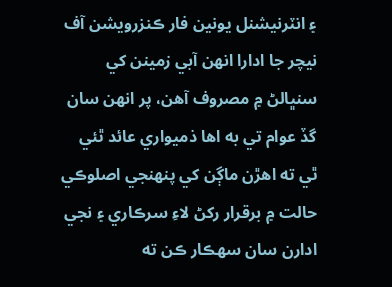۽ انٽرنيشنل يونين فار ڪنزرويشن آف نيچر جا ادارا انهن آبي زمينن کي سنڀالڻ ۾ مصروف آھن، پر انهن سان گڏ عوام تي به اھا ذميواري عائد ٿئي ٿي ته اھڙن ماڳن کي پنھنجي اصلوڪي حالت ۾ برقرار رکڻ لاءِ سرڪاري ۽ نجي ادارن سان سھڪار ڪن ته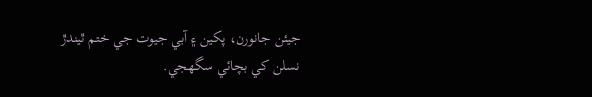جيئن جانورن، پکين ۽ آبي جيوت جي ختم ٿيندڙ نسلن کي بچائي سگھجي.